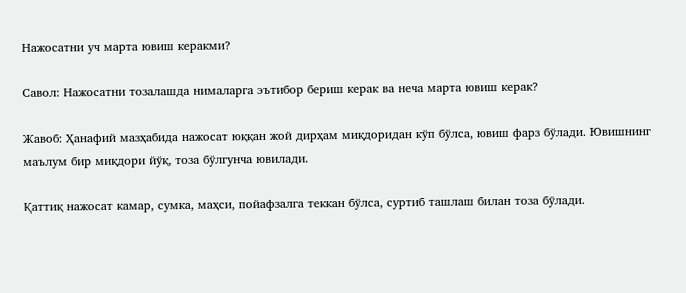Нажосатни уч марта ювиш керакми?

Савол: Нажосатни тозалашда нималарга эътибор бериш керак ва неча марта ювиш керак?

Жавоб: Ҳанафий мазҳабида нажосат юққан жой дирҳам миқдоридан кўп бўлса, ювиш фарз бўлади. Ювишнинг маълум бир миқдори йўқ, тоза бўлгунча ювилади.

Қаттиқ нажосат камар, сумка, маҳси, пойафзалга теккан бўлса, суртиб ташлаш билан тоза бўлади.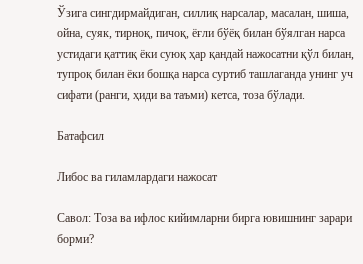Ўзига сингдирмайдиган, силлиқ нарсалар, масалан, шиша, ойна, суяк, тирноқ, пичоқ, ёғли бўёқ билан бўялган нарса устидаги қаттиқ ёки суюқ ҳар қандай нажосатни қўл билан, тупроқ билан ёки бошқа нарса суртиб ташлаганда унинг уч сифати (ранги, ҳиди ва таъми) кетса, тоза бўлади.

Батафсил

Либос ва гиламлардаги нажосат

Савол: Тоза ва ифлос кийимларни бирга ювишнинг зарари борми?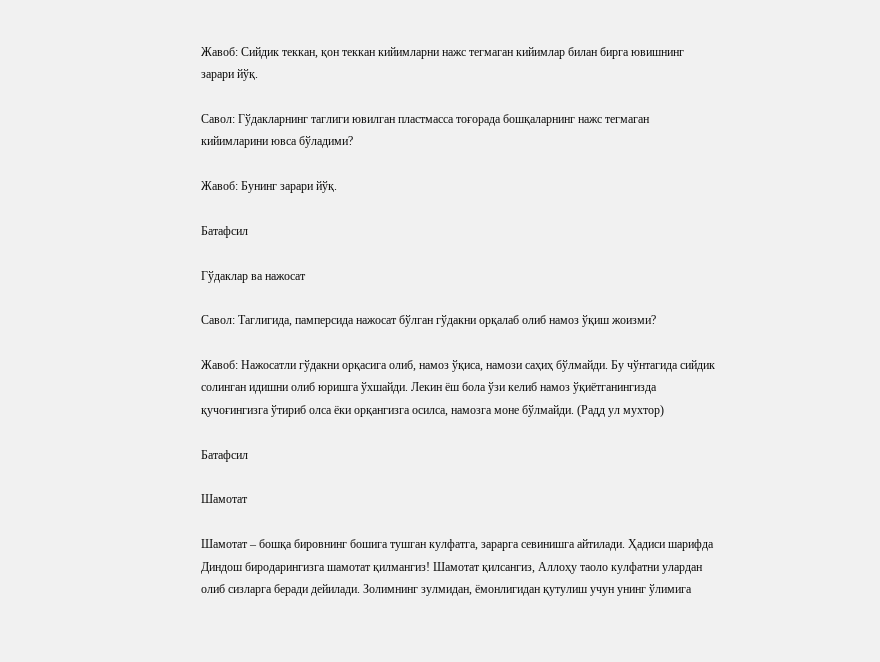Жавоб: Сийдик теккан, қон теккан кийимларни нажс тегмаган кийимлар билан бирга ювишнинг зарари йўқ.

Савол: Гўдакларнинг таглиги ювилган пластмасса тоғорада бошқаларнинг нажс тегмаган кийимларини ювса бўладими?

Жавоб: Бунинг зарари йўқ.

Батафсил

Гўдаклар ва нажосат

Савол: Таглигида, памперсида нажосат бўлган гўдакни орқалаб олиб намоз ўқиш жоизми?

Жавоб: Нажосатли гўдакни орқасига олиб, намоз ўқиса, намози саҳиҳ бўлмайди. Бу чўнтагида сийдик солинган идишни олиб юришга ўхшайди. Лекин ёш бола ўзи келиб намоз ўқиётганингизда қучоғингизга ўтириб олса ёки орқангизга осилса, намозга моне бўлмайди. (Радд ул мухтор)

Батафсил

Шамотат

Шамотат – бошқа бировнинг бошига тушган кулфатга, зарарга севинишга айтилади. Ҳадиси шарифда Диндош биродарингизга шамотат қилмангиз! Шамотат қилсангиз, Аллоҳу таоло кулфатни улардан олиб сизларга беради дейилади. Золимнинг зулмидан, ёмонлигидан қутулиш учун унинг ўлимига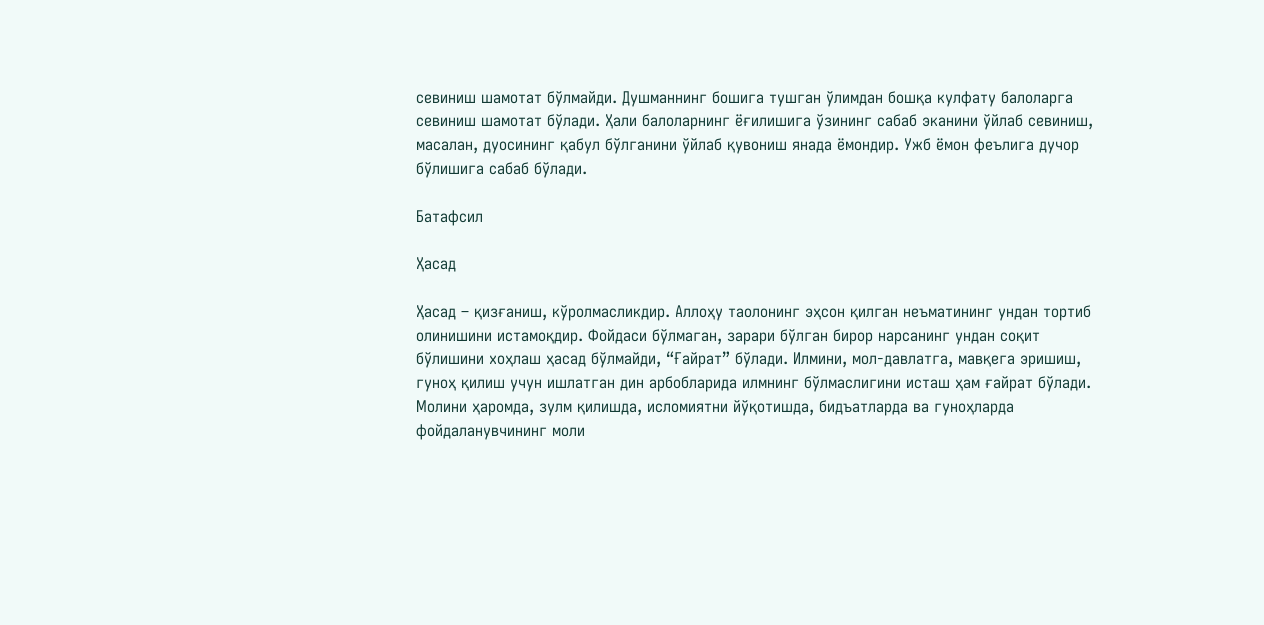севиниш шамотат бўлмайди. Душманнинг бошига тушган ўлимдан бошқа кулфату балоларга севиниш шамотат бўлади. Ҳали балоларнинг ёғилишига ўзининг сабаб эканини ўйлаб севиниш, масалан, дуосининг қабул бўлганини ўйлаб қувониш янада ёмондир. Ужб ёмон феълига дучор бўлишига сабаб бўлади.

Батафсил

Ҳасад

Ҳасад – қизғаниш, кўролмасликдир. Аллоҳу таолонинг эҳсон қилган неъматининг ундан тортиб олинишини истамоқдир. Фойдаси бўлмаган, зарари бўлган бирор нарсанинг ундан соқит бўлишини хоҳлаш ҳасад бўлмайди, “Ғайрат” бўлади. Илмини, мол-давлатга, мавқега эришиш, гуноҳ қилиш учун ишлатган дин арбобларида илмнинг бўлмаслигини исташ ҳам ғайрат бўлади. Молини ҳаромда, зулм қилишда, исломиятни йўқотишда, бидъатларда ва гуноҳларда фойдаланувчининг моли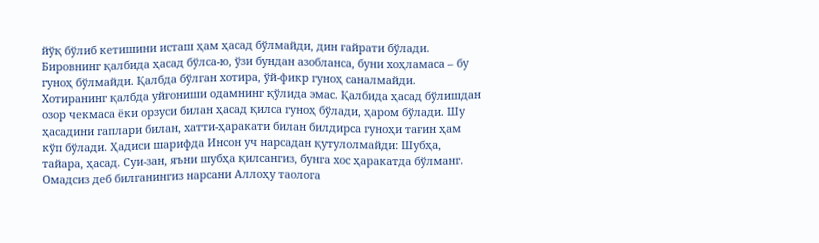йўқ бўлиб кетишини исташ ҳам ҳасад бўлмайди, дин ғайрати бўлади. Бировнинг қалбида ҳасад бўлса-ю, ўзи бундан азобланса, буни хоҳламаса – бу гуноҳ бўлмайди. Қалбда бўлган хотира, ўй-фикр гуноҳ саналмайди. Хотиранинг қалбда уйғониши одамнинг қўлида эмас. Қалбида ҳасад бўлишдан озор чекмаса ёки орзуси билан ҳасад қилса гуноҳ бўлади, ҳаром бўлади. Шу ҳасадини гаплари билан, хатти-ҳаракати билан билдирса гуноҳи тағин ҳам кўп бўлади. Ҳадиси шарифда Инсон уч нарсадан қутулолмайди: Шубҳа, тайара, ҳасад. Суи-зан, яъни шубҳа қилсангиз, бунга хос ҳаракатда бўлманг. Омадсиз деб билганингиз нарсани Аллоҳу таолога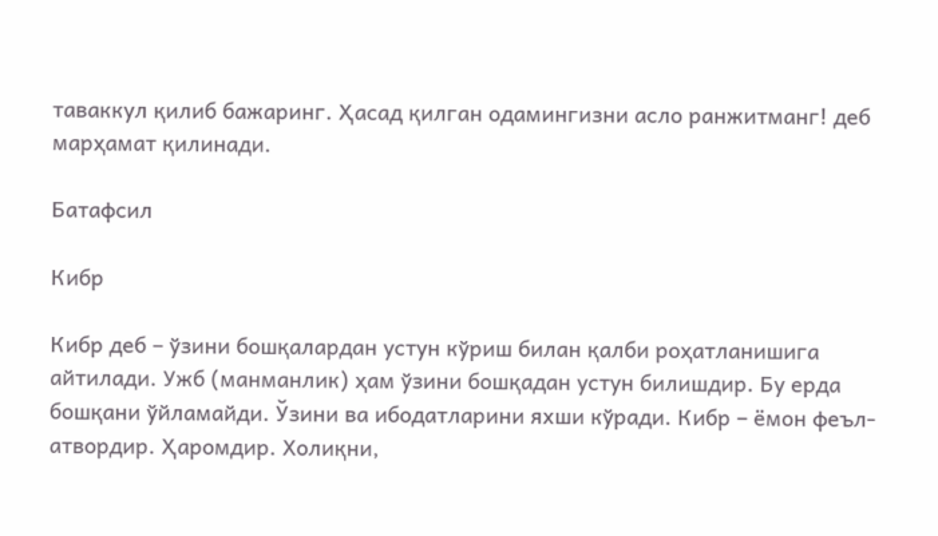таваккул қилиб бажаринг. Ҳасад қилган одамингизни асло ранжитманг! деб марҳамат қилинади.

Батафсил

Кибр

Кибр деб – ўзини бошқалардан устун кўриш билан қалби роҳатланишига айтилади. Ужб (манманлик) ҳам ўзини бошқадан устун билишдир. Бу ерда бошқани ўйламайди. Ўзини ва ибодатларини яхши кўради. Кибр – ёмон феъл-атвордир. Ҳаромдир. Холиқни,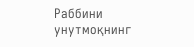Раббини унутмоқнинг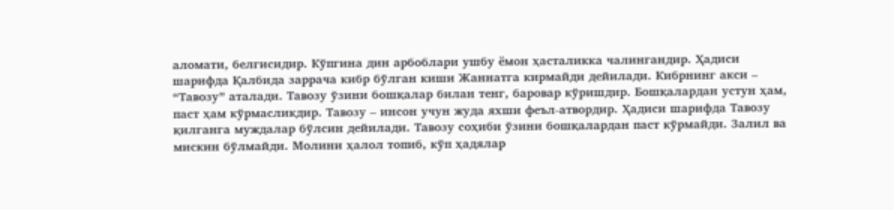аломати, белгисидир. Кўпгина дин арбоблари ушбу ёмон ҳасталикка чалингандир. Ҳадиси шарифда Қалбида заррача кибр бўлган киши Жаннатга кирмайди дейилади. Кибрнинг акси – “Тавозу” аталади. Тавозу ўзини бошқалар билан тенг, баровар кўришдир. Бошқалардан устун ҳам, паст ҳам кўрмасликдир. Тавозу – инсон учун жуда яхши феъл-атвордир. Ҳадиси шарифда Тавозу қилганга муждалар бўлсин дейилади. Тавозу соҳиби ўзини бошқалардан паст кўрмайди. Залил ва мискин бўлмайди. Молини ҳалол топиб, кўп ҳадялар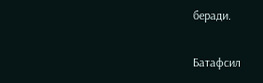беради.

Батафсил